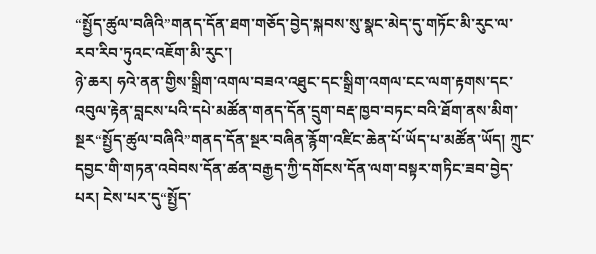“སྤྱོད་ཚུལ་བཞིའི”གནད་དོན་ཐག་གཅོད་བྱེད་སྐབས་སུ་སྣང་མེད་དུ་གཏོང་མི་རུང་ལ་རབ་རིབ་ཏུའང་འཇོག་མི་རུང་།
ཉེ་ཆར། ཧའེ་ནན་གྱིས་སྒྲིག་འགལ་བཟའ་འཐུང་དང་སྒྲིག་འགལ་ངང་ལག་རྟགས་དང་འབུལ་རྟེན་བླངས་པའི་དཔེ་མཚོན་གནད་དོན་དྲུག་བརྡ་ཁྱབ་བཏང་བའི་ཐོག་ནས་མིག་སྔར“སྤྱོད་ཚུལ་བཞིའི”གནད་དོན་སྔར་བཞིན་རྙོག་འཛིང་ཆེན་པོ་ཡོད་པ་མཚོན་ཡོད། ཀྲུང་དབྱང་གི་གཏན་འབེབས་དོན་ཚན་བརྒྱད་ཀྱི་དགོངས་དོན་ལག་བསྟར་གཏིང་ཟབ་བྱེད་པར། ངེས་པར་དུ“སྤྱོད་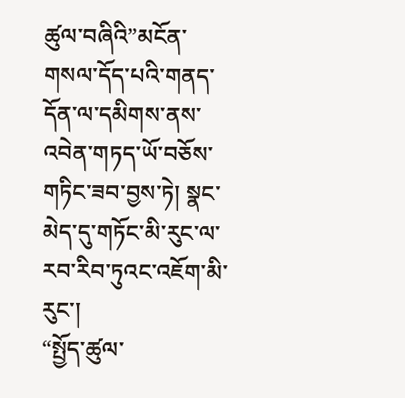ཚུལ་བཞིའི”མངོན་གསལ་དོད་པའི་གནད་དོན་ལ་དམིགས་ནས་འབེན་གཏད་ཡོ་བཅོས་གཏིང་ཟབ་བྱས་ཏེ། སྣང་མེད་དུ་གཏོང་མི་རུང་ལ་རབ་རིབ་ཏུའང་འཇོག་མི་རུང་།
“སྤྱོད་ཚུལ་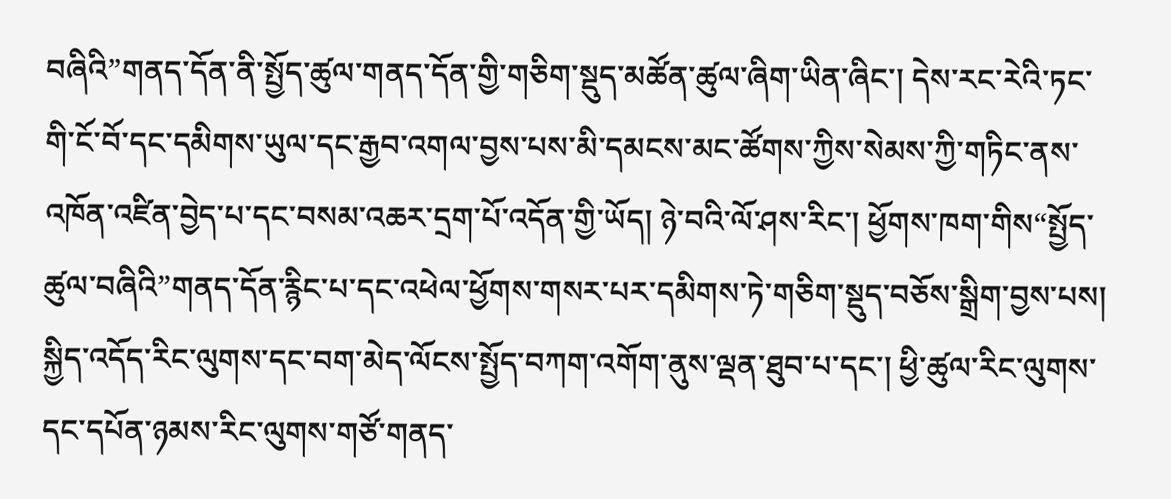བཞིའི”གནད་དོན་ནི་སྤྱོད་ཚུལ་གནད་དོན་གྱི་གཅིག་སྡུད་མཚོན་ཚུལ་ཞིག་ཡིན་ཞིང་། དེས་རང་རེའི་ཏང་གི་ངོ་བོ་དང་དམིགས་ཡུལ་དང་རྒྱབ་འགལ་བྱས་པས་མི་དམངས་མང་ཚོགས་ཀྱིས་སེམས་ཀྱི་གཏིང་ནས་འཁོན་འཛིན་བྱེད་པ་དང་བསམ་འཆར་དྲག་པོ་འདོན་གྱི་ཡོད། ཉེ་བའི་ལོ་ཤས་རིང་། ཕྱོགས་ཁག་གིས“སྤྱོད་ཚུལ་བཞིའི”གནད་དོན་རྙིང་པ་དང་འཕེལ་ཕྱོགས་གསར་པར་དམིགས་ཏེ་གཅིག་སྡུད་བཅོས་སྒྲིག་བྱས་པས། སྐྱིད་འདོད་རིང་ལུགས་དང་བག་མེད་ལོངས་སྤྱོད་བཀག་འགོག་ནུས་ལྡན་ཐུབ་པ་དང་། ཕྱི་ཚུལ་རིང་ལུགས་དང་དཔོན་ཉམས་རིང་ལུགས་གཙོ་གནད་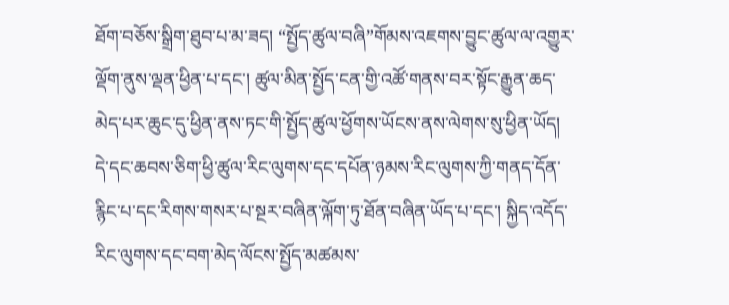ཐོག་བཅོས་སྒྲིག་ཐུབ་པ་མ་ཟད། “སྤྱོད་ཚུལ་བཞི”གོམས་འཇགས་བྱུང་ཚུལ་ལ་འགྱུར་ལྡོག་ནུས་ལྡན་ཕྱིན་པ་དང་། ཚུལ་མིན་སྤྱོད་ངན་གྱི་འཚོ་གནས་བར་སྟོང་རྒྱུན་ཆད་མེད་པར་ཆུང་དུ་ཕྱིན་ནས་ཏང་གི་སྤྱོད་ཚུལ་ཕྱོགས་ཡོངས་ནས་ལེགས་སུ་ཕྱིན་ཡོད།
དེ་དང་ཆབས་ཅིག་ཕྱི་ཚུལ་རིང་ལུགས་དང་དཔོན་ཉམས་རིང་ལུགས་ཀྱི་གནད་དོན་རྙིང་པ་དང་རིགས་གསར་པ་སྔར་བཞིན་ལྐོག་ཏུ་ཐོན་བཞིན་ཡོད་པ་དང་། སྐྱིད་འདོད་རིང་ལུགས་དང་བག་མེད་ལོངས་སྤྱོད་མཚམས་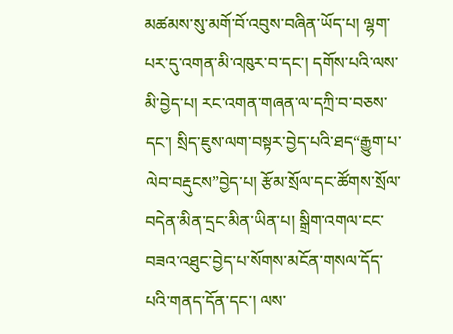མཚམས་སུ་མགོ་བོ་འབུས་བཞིན་ཡོད་པ། ལྷག་པར་དུ་འགན་མི་འཁུར་བ་དང་། དགོས་པའི་ལས་མི་བྱེད་པ། རང་འགན་གཞན་ལ་དཀྲི་བ་བཅས་དང་། སྲིད་ཇུས་ལག་བསྟར་བྱེད་པའི་ཐད“རྒྱུག་པ་ལེབ་བརྡུངས”བྱེད་པ། རྩོམ་སྲོལ་དང་ཚོགས་སྲོལ་བདེན་མིན་དྲང་མིན་ཡིན་པ། སྒྲིག་འགལ་ངང་བཟའ་འཐུང་བྱེད་པ་སོགས་མངོན་གསལ་དོད་པའི་གནད་དོན་དང་། ལས་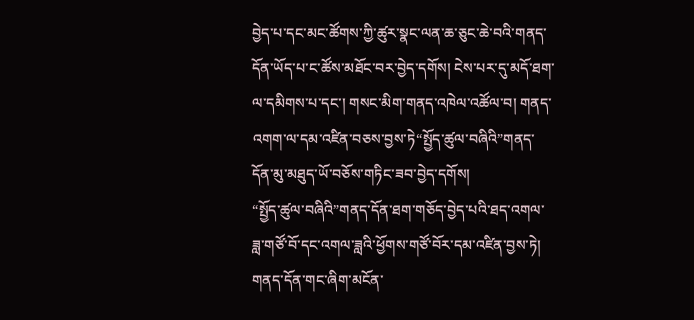བྱེད་པ་དང་མང་ཚོགས་ཀྱི་ཚུར་སྣང་ལན་ཆ་ཅུང་ཆེ་བའི་གནད་དོན་ཡོད་པ་ང་ཚོས་མཐོང་བར་བྱེད་དགོས། ངེས་པར་དུ་མདོ་ཐག་ལ་དམིགས་པ་དང་། གསང་མིག་གནད་འཁེལ་འཚོལ་བ། གནད་འགག་ལ་དམ་འཛིན་བཅས་བྱས་ཏེ“སྤྱོད་ཚུལ་བཞིའི”གནད་དོན་མུ་མཐུད་ཡོ་བཅོས་གཏིང་ཟབ་བྱེད་དགོས།
“སྤྱོད་ཚུལ་བཞིའི”གནད་དོན་ཐག་གཅོད་བྱེད་པའི་ཐད་འགལ་ཟླ་གཙོ་བོ་དང་འགལ་ཟླའི་ཕྱོགས་གཙོ་བོར་དམ་འཛིན་བྱས་ཏེ། གནད་དོན་གང་ཞིག་མངོན་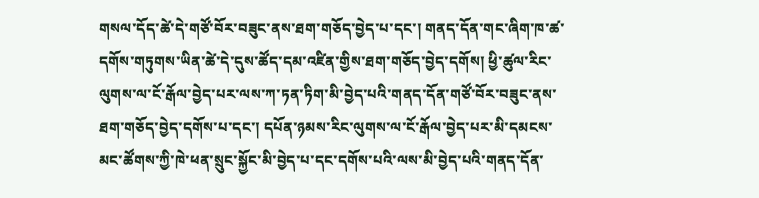གསལ་དོད་ཚེ་དེ་གཙོ་བོར་བཟུང་ནས་ཐག་གཅོད་བྱེད་པ་དང་། གནད་དོན་གང་ཞིག་ཁ་ཚ་དགོས་གཏུགས་ཡིན་ཚེ་དེ་དུས་ཚོད་དམ་འཛིན་གྱིས་ཐག་གཅོད་བྱེད་དགོས། ཕྱི་ཚུལ་རིང་ལུགས་ལ་ངོ་རྒོལ་བྱེད་པར་ལས་ཀ་ཏན་ཏིག་མི་བྱེད་པའི་གནད་དོན་གཙོ་བོར་བཟུང་ནས་ཐག་གཅོད་བྱེད་དགོས་པ་དང་། དཔོན་ཉམས་རིང་ལུགས་ལ་ངོ་རྒོལ་བྱེད་པར་མི་དམངས་མང་ཚོགས་ཀྱི་ཁེ་ཕན་སྲུང་སྐྱོང་མི་བྱེད་པ་དང་དགོས་པའི་ལས་མི་བྱེད་པའི་གནད་དོན་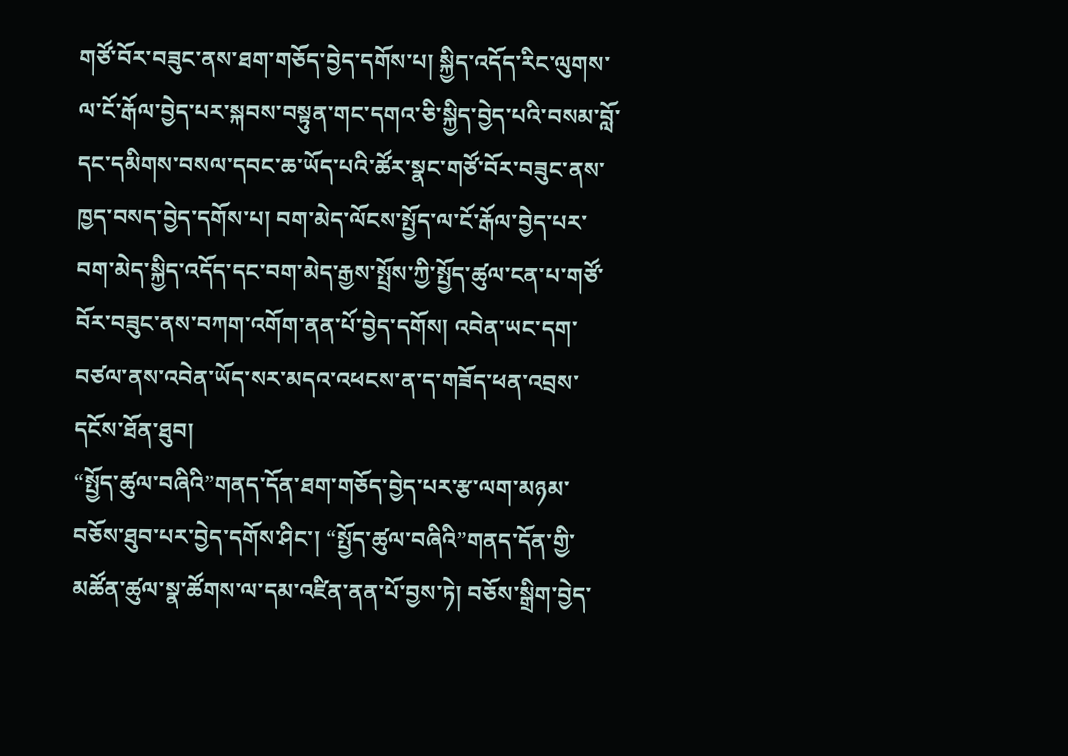གཙོ་བོར་བཟུང་ནས་ཐག་གཅོད་བྱེད་དགོས་པ། སྐྱིད་འདོད་རིང་ལུགས་ལ་ངོ་རྒོལ་བྱེད་པར་སྐབས་བསྟུན་གང་དགའ་ཅི་སྐྱིད་བྱེད་པའི་བསམ་བློ་དང་དམིགས་བསལ་དབང་ཆ་ཡོད་པའི་ཚོར་སྣང་གཙོ་བོར་བཟུང་ནས་ཁྱད་བསད་བྱེད་དགོས་པ། བག་མེད་ལོངས་སྤྱོད་ལ་ངོ་རྒོལ་བྱེད་པར་བག་མེད་སྐྱིད་འདོད་དང་བག་མེད་རྒྱས་སྤྲོས་ཀྱི་སྤྱོད་ཚུལ་ངན་པ་གཙོ་བོར་བཟུང་ནས་བཀག་འགོག་ནན་པོ་བྱེད་དགོས། འབེན་ཡང་དག་བཙལ་ནས་འབེན་ཡོད་སར་མདའ་འཕངས་ན་ད་གཟོད་ཕན་འབྲས་དངོས་ཐོན་ཐུབ།
“སྤྱོད་ཚུལ་བཞིའི”གནད་དོན་ཐག་གཅོད་བྱེད་པར་རྩ་ལག་མཉམ་བཅོས་ཐུབ་པར་བྱེད་དགོས་ཤིང་། “སྤྱོད་ཚུལ་བཞིའི”གནད་དོན་གྱི་མཚོན་ཚུལ་སྣ་ཚོགས་ལ་དམ་འཛིན་ནན་པོ་བྱས་ཏེ། བཅོས་སྒྲིག་བྱེད་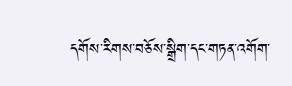དགོས་རིགས་བཅོས་སྒྲིག་དང་གཏན་འགོག་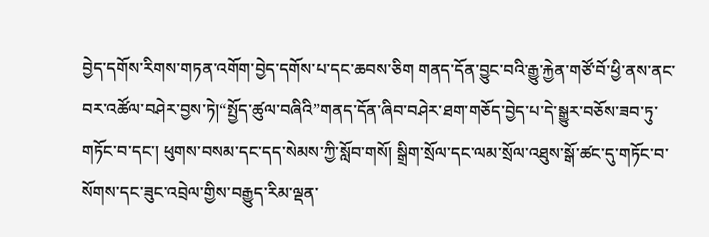བྱེད་དགོས་རིགས་གཏན་འགོག་བྱེད་དགོས་པ་དང་ཆབས་ཅིག གནད་དོན་བྱུང་བའི་རྒྱུ་རྐྱེན་གཙོ་བོ་ཕྱི་ནས་ནང་བར་འཚོལ་བཤེར་བྱས་ཏེ།“སྤྱོད་ཚུལ་བཞིའི”གནད་དོན་ཞིབ་བཤེར་ཐག་གཅོད་བྱེད་པ་དེ་སྒྱུར་བཅོས་ཟབ་ཏུ་གཏོང་བ་དང་། ཕུགས་བསམ་དང་དད་སེམས་ཀྱི་སློབ་གསོ། སྒྲིག་སྲོལ་དང་ལམ་སྲོལ་འཐུས་སྒོ་ཚང་དུ་གཏོང་བ་སོགས་དང་ཟུང་འབྲེལ་གྱིས་བརྒྱུད་རིམ་ལྡན་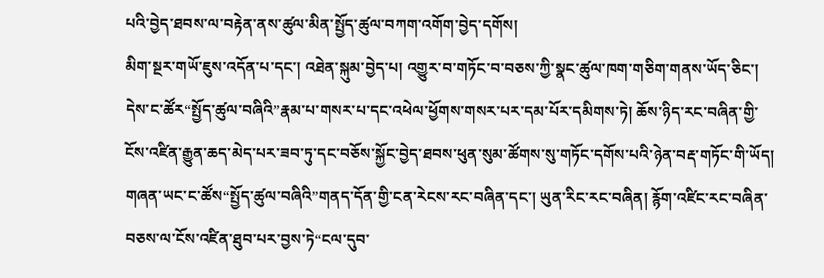པའི་བྱེད་ཐབས་ལ་བརྟེན་ནས་ཚུལ་མིན་སྤྱོད་ཚུལ་བཀག་འགོག་བྱེད་དགོས།
མིག་སྔར་གཡོ་ཇུས་འདོན་པ་དང་། འཐེན་སྐུམ་བྱེད་པ། འགྱུར་བ་གཏོང་བ་བཅས་ཀྱི་སྣང་ཚུལ་ཁག་གཅིག་གནས་ཡོད་ཅིང་། དེས་ང་ཚོར“སྤྱོད་ཚུལ་བཞིའི”རྣམ་པ་གསར་པ་དང་འཕེལ་ཕྱོགས་གསར་པར་དམ་པོར་དམིགས་ཏེ། ཆོས་ཉིད་རང་བཞིན་གྱི་ངོས་འཛིན་རྒྱུན་ཆད་མེད་པར་ཟབ་ཏུ་དང་བཅོས་སྐྱོང་བྱེད་ཐབས་ཕུན་སུམ་ཚོགས་སུ་གཏོང་དགོས་པའི་ཉེན་བརྡ་གཏོང་གི་ཡོད། གཞན་ཡང་ང་ཚོས“སྤྱོད་ཚུལ་བཞིའི”གནད་དོན་གྱི་ངན་རེངས་རང་བཞིན་དང་། ཡུན་རིང་རང་བཞིན། རྙོག་འཛིང་རང་བཞིན་བཅས་ལ་ངོས་འཛིན་ཐུབ་པར་བྱས་ཏེ“ངལ་དུབ་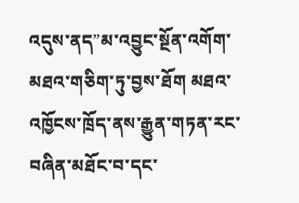འདུས་ནད”མ་འབྱུང་སྔོན་འགོག་མཐའ་གཅིག་ཏུ་བྱས་ཐོག མཐའ་འཁྱོངས་ཁྲོད་ནས་རྒྱུན་གཏན་རང་བཞིན་མཐོང་བ་དང་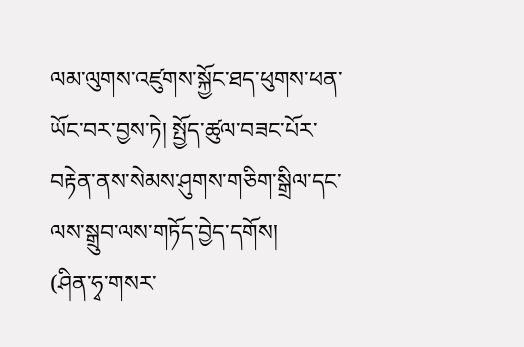ལམ་ལུགས་འཛུགས་སྐྱོང་ཐད་ཕུགས་ཕན་ཡོང་བར་བྱས་ཏེ། སྤྱོད་ཚུལ་བཟང་པོར་བརྟེན་ནས་སེམས་ཤུགས་གཅིག་སྒྲིལ་དང་ལས་སྒྲུབ་ལས་གཏོད་བྱེད་དགོས།
(ཤིན་ཧྭ་གསར་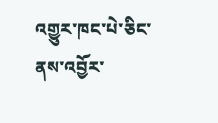འགྱུར་ཁང་པེ་ཅིང་ནས་འབྱོར་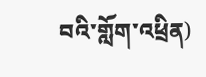བའི་གློག་འཕྲིན)